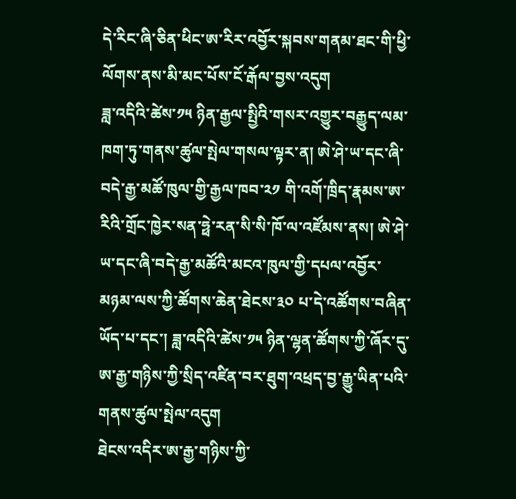དེ་རིང་ཞི་ཅིན་ཕིང་ཨ་རིར་འབྱོར་སྐབས་གནམ་ཐང་གི་ཕྱི་ལོགས་ནས་མི་མང་པོས་ངོ་རྒོལ་བྱས་འདུག
ཟླ་འདིའི་ཚེས་༡༥ ཉིན་རྒྱལ་སྤྱིའི་གསར་འགྱུར་བརྒྱུད་ལམ་ཁག་ཏུ་གནས་ཚུལ་སྤེལ་གསལ་ལྟར་ན། ཨེ་ཤེ་ཡ་དང་ཞི་བདེ་རྒྱ་མཚོ་ཁུལ་གྱི་རྒྱལ་ཁབ་༢༡ གི་འགོ་ཁྲིད་རྣམས་ཨ་རིའི་གྲོང་ཁྱེར་སན་ཧྥེ་རན་སི་སི་ཁོ་ལ་འཛོམས་ནས། ཨེ་ཤེ་ཡ་དང་ཞི་བདེ་རྒྱ་མཚོའི་མངའ་ཁུལ་གྱི་དཔལ་འབྱོར་མཉམ་ལས་ཀྱི་ཚོགས་ཆེན་ཐེངས་༣༠ པ་དེ་འཚོགས་བཞིན་ཡོད་པ་དང་། ཟླ་འདིའི་ཚེས་༡༥ ཉིན་ལྷན་ཚོགས་ཀྱི་ཞོར་དུ་ཨ་རྒྱ་གཉིས་ཀྱི་སྲིད་འཛིན་བར་ཐུག་འཕྲད་བྱ་རྒྱུ་ཡིན་པའི་གནས་ཚུལ་སྤེལ་འདུག
ཐེངས་འདིར་ཨ་རྒྱ་གཉིས་ཀྱི་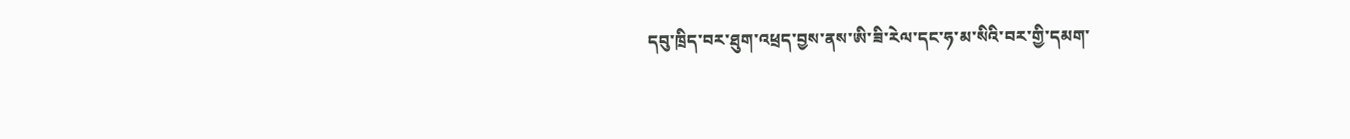དབུ་ཁྲིད་བར་ཐུག་འཕྲད་བྱས་ནས་ཨི་ཟི་རེལ་དང་ཧ་མ་སིའི་བར་གྱི་དམག་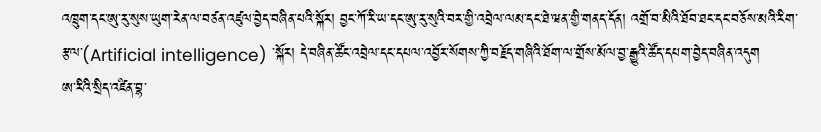འཁྲུག་དང་ཨུ་རུ་སུས་ཡུག་རེན་ལ་བཙན་འཛུལ་བྱེད་བཞིན་པའི་སྐོར། བྱང་ཀོ་རི་ཡ་དང་ཨུ་རུ་སུའི་བར་གྱི་འབྲེལ་ལམ་དང་ཐེ་ཝན་གྱི་གནད་དོན། འགྲོ་བ་མིའི་ཐོབ་ཐང་དང་བཅོས་མའི་རིག་རྩལ་(Artificial intelligence) ་སྐོར། དེ་བཞིན་ཚོང་འབྲེལ་དང་དཔལ་འབྱོར་སོགས་ཀྱི་བརྗོད་གཞིའི་ཐོག་ལ་གྲོས་མོལ་བྱ་རྒྱུའི་ཚོད་དཔག་བྱེད་བཞིན་འདུག
ཨ་རིའི་སྲིད་འཛིན་བྷ་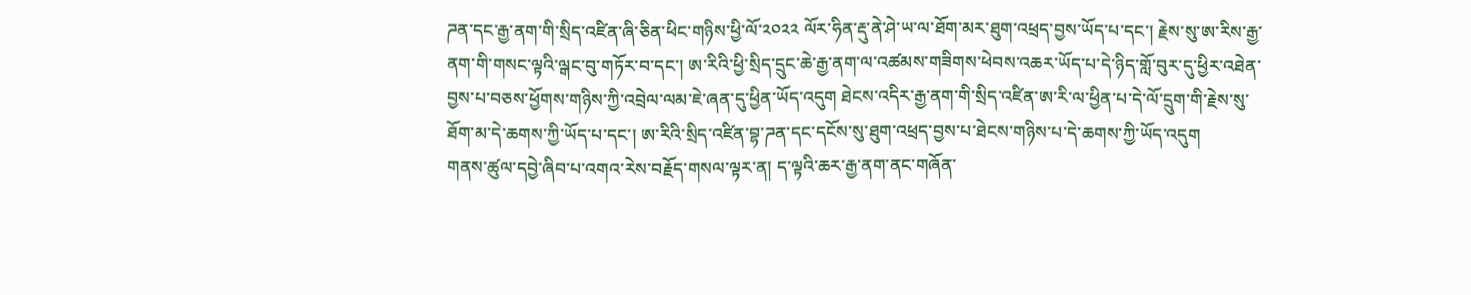ཌན་དང་རྒྱ་ནག་གི་སྲིད་འཛིན་ཞི་ཅིན་ཕིང་གཉིས་ཕྱི་ལོ་༢༠༢༢ ལོར་ཧིན་རྡུ་ནེ་ཤེ་ཡ་ལ་ཐོག་མར་ཐུག་འཕྲད་བྱས་ཡོད་པ་དང་། རྗེས་སུ་ཨ་རིས་རྒྱ་ནག་གི་གསང་ལྟའི་ལྒང་བུ་གཏོར་བ་དང་། ཨ་རིའི་ཕྱི་སྲིད་དྲུང་ཆེ་རྒྱ་ནག་ལ་འཚམས་གཟིགས་ཕེབས་འཆར་ཡོད་པ་དེ་ཉིད་གློ་བུར་དུ་ཕྱིར་འཐེན་བྱས་པ་བཅས་ཕྱོགས་གཉིས་ཀྱི་འབྲེལ་ལམ་ཇེ་ཞན་དུ་ཕྱིན་ཡོད་འདུག ཐེངས་འདིར་རྒྱ་ནག་གི་སྲིད་འཛིན་ཨ་རི་ལ་ཕྱིན་པ་དེ་ལོ་དྲུག་གི་རྗེས་སུ་ཐོག་མ་དེ་ཆགས་ཀྱི་ཡོད་པ་དང་། ཨ་རིའི་སྲིད་འཛིན་བྷ་ཌན་དང་དངོས་སུ་ཐུག་འཕྲད་བྱས་པ་ཐེངས་གཉིས་པ་དེ་ཆགས་ཀྱི་ཡོད་འདུག
གནས་ཚུལ་དབྱེ་ཞིབ་པ་འགའ་རེས་བརྗོད་གསལ་ལྟར་ན། ད་ལྟའི་ཆར་རྒྱ་ནག་ནང་གཞོན་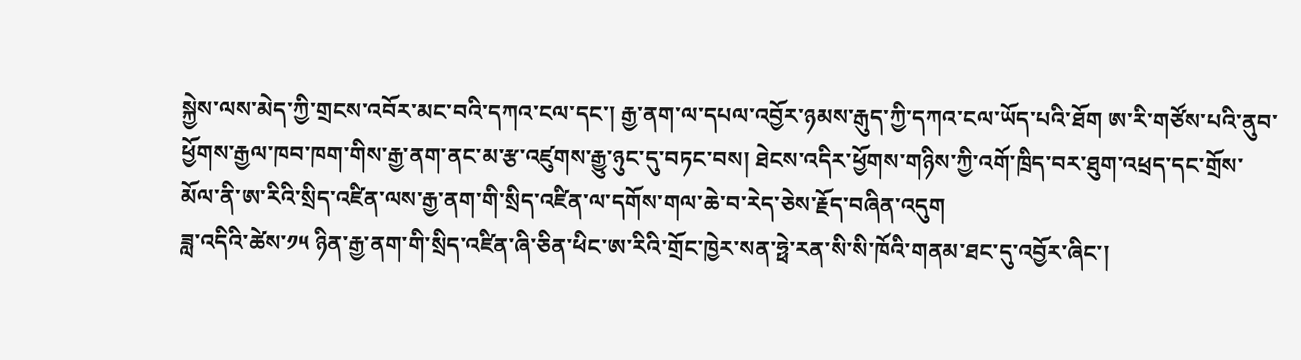སྐྱེས་ལས་མེད་ཀྱི་གྲངས་འབོར་མང་བའི་དཀའ་ངལ་དང་། རྒྱ་ནག་ལ་དཔལ་འབྱོར་ཉམས་རྒུད་ཀྱི་དཀའ་ངལ་ཡོད་པའི་ཐོག ཨ་རི་གཙོས་པའི་ནུབ་ཕྱོགས་རྒྱལ་ཁབ་ཁག་གིས་རྒྱ་ནག་ནང་མ་རྩ་འཛུགས་རྒྱུ་ཉུང་དུ་བཏང་བས། ཐེངས་འདིར་ཕྱོགས་གཉིས་ཀྱི་འགོ་ཁྲིད་བར་ཐུག་འཕྲད་དང་གྲོས་མོལ་ནི་ཨ་རིའི་སྲིད་འཛིན་ལས་རྒྱ་ནག་གི་སྲིད་འཛིན་ལ་དགོས་གལ་ཆེ་བ་རེད་ཅེས་རྗོད་བཞིན་འདུག
ཟླ་འདིའི་ཚེས་༡༥ ཉིན་རྒྱ་ནག་གི་སྲིད་འཛིན་ཞི་ཅིན་ཕིང་ཨ་རིའི་གྲོང་ཁྱེར་སན་ཧྥེ་རན་སི་སི་ཁོའི་གནམ་ཐང་དུ་འབྱོར་ཞིང་།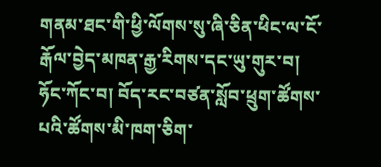གནམ་ཐང་གི་ཕྱི་ལོགས་སུ་ཞི་ཅིན་ཕིང་ལ་ངོ་རྒོལ་བྱེད་མཁན་རྒྱ་རིགས་དང་ཡུ་གུར་བ། ཧོང་ཀོང་བ། བོད་རང་བཙན་སློབ་ཕྲུག་ཚོགས་པའི་ཚོགས་མི་ཁག་ཅིག་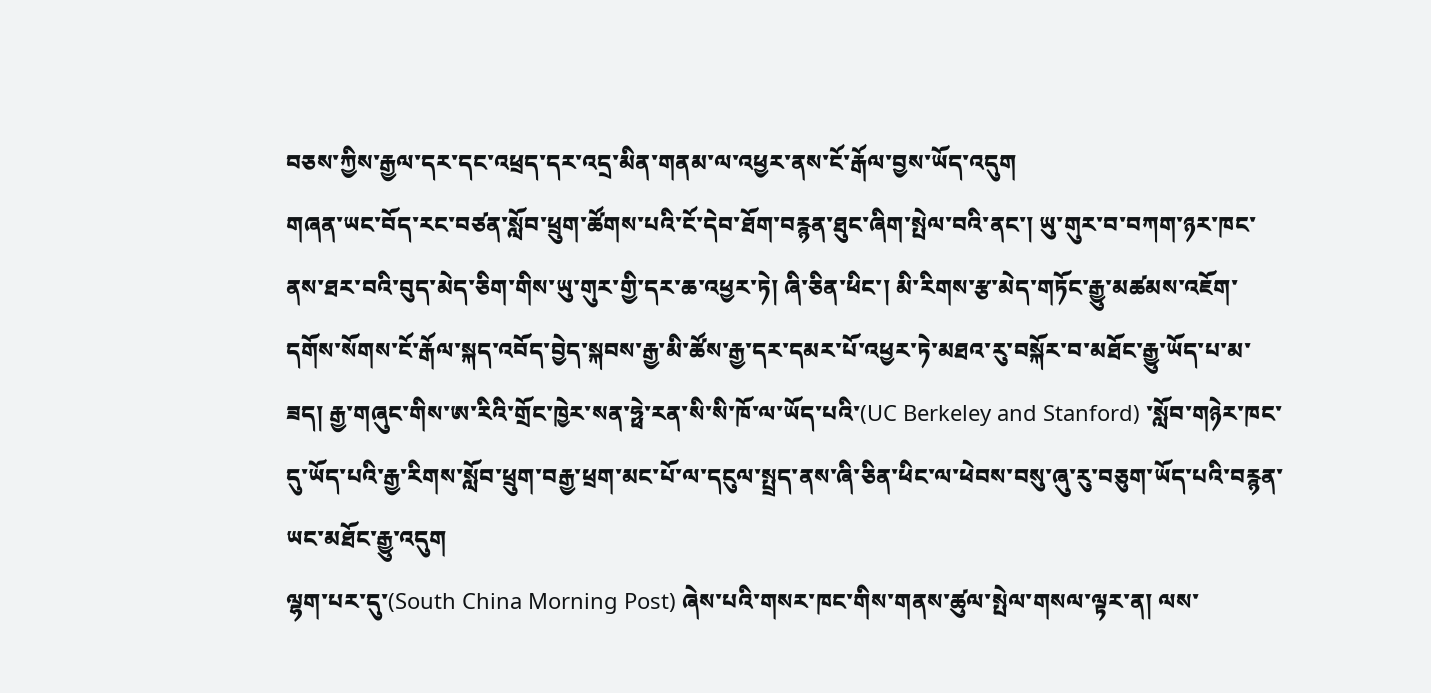བཅས་ཀྱིས་རྒྱལ་དར་དང་འཕྲད་དར་འདྲ་མིན་གནམ་ལ་འཕྱར་ནས་ངོ་རྒོལ་བྱས་ཡོད་འདུག
གཞན་ཡང་བོད་རང་བཙན་སློབ་ཕྲུག་ཚོགས་པའི་ངོ་དེབ་ཐོག་བརྙན་ཐུང་ཞིག་སྤེལ་བའི་ནང་། ཡུ་གུར་བ་བཀག་ཉར་ཁང་ནས་ཐར་བའི་བུད་མེད་ཅིག་གིས་ཡུ་གུར་གྱི་དར་ཆ་འཕྱར་ཏེ། ཞི་ཅིན་ཕིང་། མི་རིགས་རྩ་མེད་གཏོང་རྒྱུ་མཚམས་འཇོག་དགོས་སོགས་ངོ་རྒོལ་སྐད་འབོད་བྱེད་སྐབས་རྒྱ་མི་ཚོས་རྒྱ་དར་དམར་པོ་འཕྱར་ཏེ་མཐའ་རུ་བསྐོར་བ་མཐོང་རྒྱུ་ཡོད་པ་མ་ཟད། རྒྱ་གཞུང་གིས་ཨ་རིའི་གྲོང་ཁྱེར་སན་ཧྥེ་རན་སི་སི་ཁོ་ལ་ཡོད་པའི་(UC Berkeley and Stanford) ་སློབ་གཉེར་ཁང་དུ་ཡོད་པའི་རྒྱ་རིགས་སློབ་ཕྲུག་བརྒྱ་ཕྲག་མང་པོ་ལ་དངུལ་སྤྲད་ནས་ཞི་ཅིན་ཕིང་ལ་ཕེབས་བསུ་ཞུ་རུ་བཅུག་ཡོད་པའི་བརྙན་ཡང་མཐོང་རྒྱུ་འདུག
ལྷག་པར་དུ་(South China Morning Post) ཞེས་པའི་གསར་ཁང་གིས་གནས་ཚུལ་སྤེལ་གསལ་ལྟར་ན། ལས་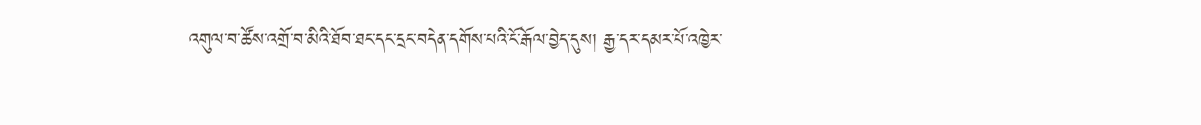འགུལ་བ་ཚོས་འགྲོ་བ་མིའི་ཐོབ་ཐང་དང་དྲང་བདེན་དགོས་པའི་ངོ་རྒོལ་བྱེད་དུས། རྒྱ་དར་དམར་པོ་འཁྱེར་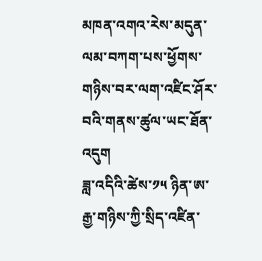མཁན་འགའ་རེས་མདུན་ལམ་བཀག་པས་ཕྱོགས་གཉིས་བར་ལག་འཛིང་ཤོར་བའི་གནས་ཚུལ་ཡང་ཐོན་འདུག
ཟླ་འདིའི་ཚེས་༡༥ ཉིན་ཨ་རྒྱ་གཉིས་ཀྱི་སྲིད་འཛིན་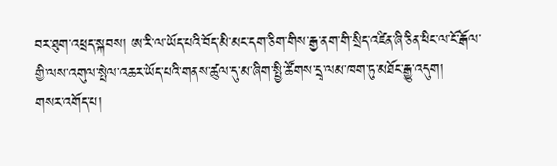བར་ཐུག་འཕྲད་སྐབས། ཨ་རི་ལ་ཡོད་པའི་བོད་མི་མང་དག་ཅིག་གིས་རྒྱ་ནག་གི་སྲིད་འཛིན་ཞི་ཅིན་ཕིང་ལ་ངོ་རྒོལ་གྱི་ལས་འགུལ་སྤེལ་འཆར་ཡོད་པའི་གནས་ཚུལ་དུ་མ་ཞིག་སྤྱི་ཚོགས་དྲྭ་ལམ་ཁག་ཏུ་མཐོང་རྒྱུ་འདུག།
གསར་འགོད་པ།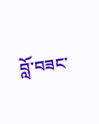བློ་བཟང་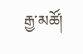རྒྱ་མཚོ།